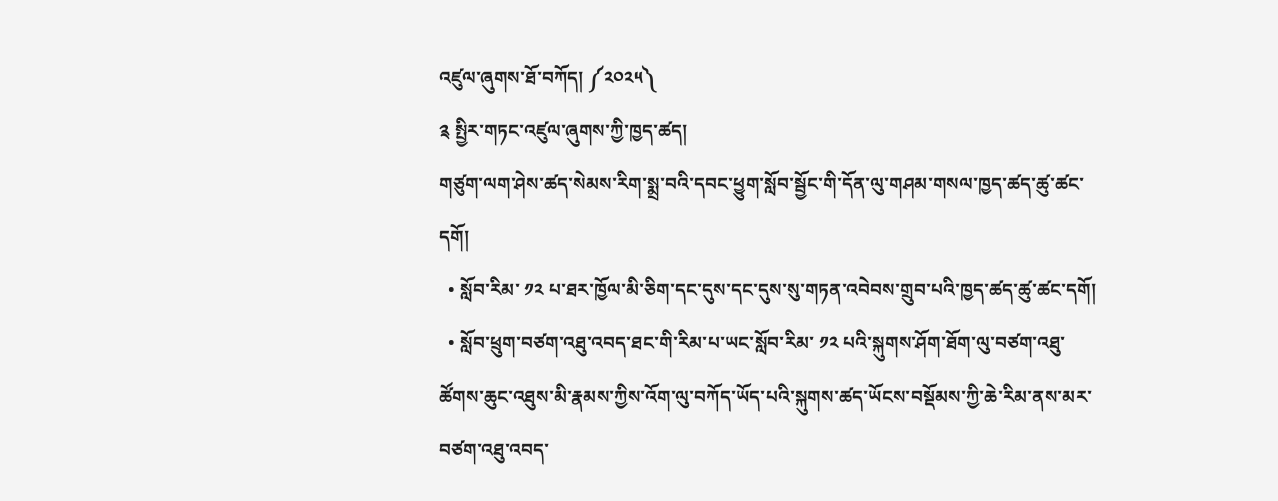འཛུལ་ཞུགས་ཐོ་བཀོད། ༼༢༠༢༥༽
༉ སྤྱིར་གཏང་འཛུལ་ཞུགས་ཀྱི་ཁྱད་ཚད།
གཙུག་ལག་ཤེས་ཚད་སེམས་རིག་སྨྲ་བའི་དབང་ཕྱུག་སློབ་སྦྱོང་གི་དོན་ལུ་གཤམ་གསལ་ཁྱད་ཚད་ཚུ་ཚང་དགོ།
  • སློབ་རིམ་ ༡༢ པ་ཐར་ཁྱོལ་མི་ཅིག་དང་དུས་དང་དུས་སུ་གཏན་འབེབས་གྲུབ་པའི་ཁྱད་ཚད་ཚུ་ཚང་དགོ།
  • སློབ་ཕྲུག་བཙག་འཐུ་འབད་ཐང་གི་རིམ་པ་ཡང་སློབ་རིམ་ ༡༢ པའི་སྐུགས་ཤོག་ཐོག་ལུ་བཙག་འཐུ་ཚོགས་ཆུང་འཐུས་མི་རྣམས་ཀྱིས་འོག་ལུ་བཀོད་ཡོད་པའི་སྐུགས་ཚད་ཡོངས་བསྡོམས་ཀྱི་ཆེ་རིམ་ནས་མར་བཙག་འཐུ་འབད་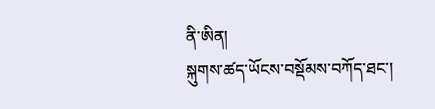ནི་ཨིན།
སྐུགས་ཚད་ཡོངས་བསྡོམས་བཀོད་ཐང་།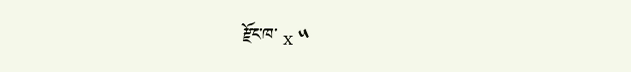རྫོང་ཁ་ x ༥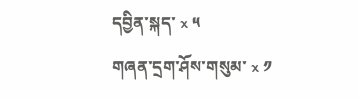དབྱིན་སྐད་ x ༥
གཞན་དྲག་ཤོས་གསུམ་ x ༡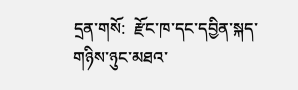དྲན་གསོ:  རྫོང་ཁ་དང་དབྱིན་སྐད་གཉིས་ཉུང་མཐའ་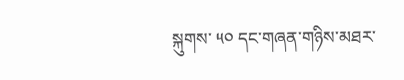སྐུགས་ ༥༠ དང་གཞན་གཉིས་མཐར་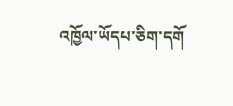འཁྱོལ་ཡོདཔ་ཅིག་དགོ